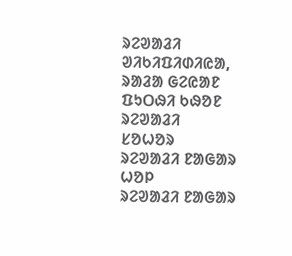ᱨᱮᱣᱟᱲᱤ
ᱣᱤᱠᱤᱯᱤᱰᱤᱭᱟ, ᱨᱟᱲᱟ ᱜᱮᱭᱟᱱ ᱯᱩᱛᱷᱤ ᱠᱷᱚᱱ
ᱨᱮᱣᱟᱲᱤ
ᱥᱚᱦᱚᱨ
ᱨᱮᱣᱟᱲᱤ ᱱᱟᱜᱟᱨ ᱦᱚᱞ
ᱨᱮᱣᱟᱲᱤ ᱱᱟᱜᱟᱨ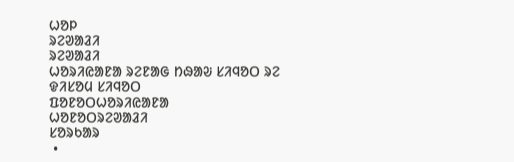ᱦᱚᱞ
ᱨᱮᱣᱟᱲᱤ
ᱨᱮᱣᱟᱲᱤ
ᱦᱚᱨᱤᱭᱟᱱᱟ ᱨᱮᱱᱟᱜ ᱴᱷᱟᱶ ᱥᱤᱧᱚᱛ ᱨᱮ
ᱫᱤᱥᱚᱢ ᱥᱤᱧᱚᱛ
ᱯᱚᱱᱚᱛᱦᱚᱨᱤᱭᱟᱱᱟ
ᱦᱚᱱᱚᱛᱨᱮᱣᱟᱲᱤ
ᱥᱚᱨᱠᱟᱨ
 •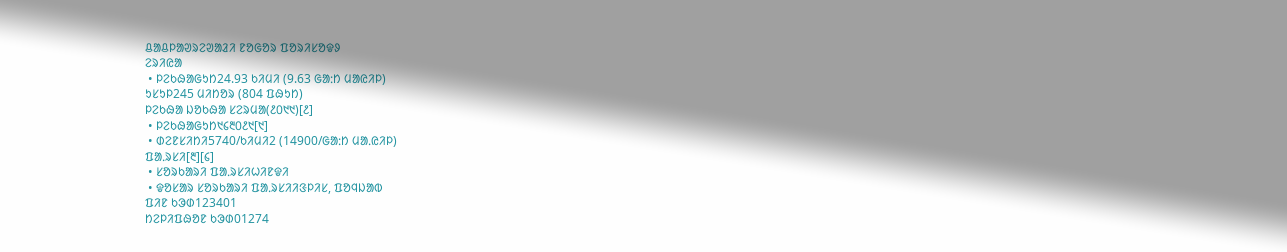ᱪᱟᱪᱞᱟᱣᱨᱮᱣᱟᱲᱤ ᱱᱚᱜᱚᱨ ᱯᱚᱨᱤᱥᱚᱫᱽ
ᱮᱨᱤᱭᱟ
 • ᱞᱮᱠᱷᱟᱜᱩᱴ24.93 ᱠᱤᱢᱤ (9.63 ᱜᱟᱺᱴ ᱢᱟᱭᱤᱞ)
ᱩᱥᱩᱞ245 ᱢᱤᱴᱚᱨ (804 ᱯᱷᱩᱴ)
ᱞᱮᱠᱷᱟ ᱡᱚᱠᱷᱟ ᱥᱮᱨᱢᱟ(᱒᱐᱑᱑)[᱒]
 • ᱞᱮᱠᱷᱟᱜᱩᱴ᱑᱔᱓᱐᱒᱑[᱑]
 • ᱰᱮᱱᱥᱤᱴᱤ5740/ᱠᱤᱢᱤ2 (14900/ᱜᱟᱺᱴ ᱢᱟᱹᱭᱤᱞ)
ᱯᱟᱹᱨᱥᱤ[᱓][᱔]
 • ᱥᱚᱨᱠᱟᱨᱤ ᱯᱟᱹᱨᱥᱤᱦᱤᱱᱫᱤ
 • ᱫᱚᱥᱟᱨ ᱥᱚᱨᱠᱟᱨᱤ ᱯᱟᱹᱨᱥᱤᱤᱝᱞᱤᱥ, ᱯᱚᱧᱡᱟᱵ
ᱯᱤᱱ ᱠᱳᱰ123401
ᱴᱮᱞᱤᱯᱷᱚᱱ ᱠᱳᱰ01274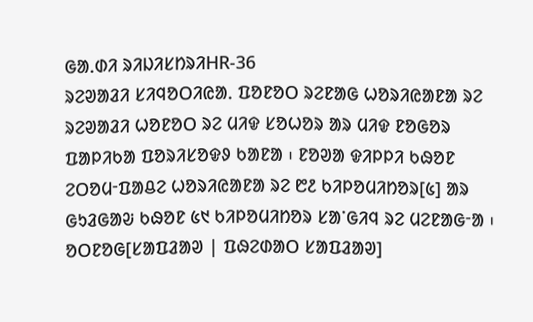ᱜᱟᱹᱰᱤ ᱨᱤᱡᱤᱥᱴᱨᱤHR-36
ᱨᱮᱣᱟᱲᱤ ᱥᱤᱧᱚᱛᱤᱭᱟᱹ ᱯᱚᱱᱚᱛ ᱨᱮᱱᱟᱜ ᱦᱚᱨᱤᱭᱟᱱᱟ ᱨᱮ ᱨᱮᱣᱟᱲᱤ ᱦᱚᱱᱚᱛ ᱨᱮ ᱢᱤᱫ ᱥᱚᱦᱚᱨ ᱟᱨ ᱢᱤᱫ ᱱᱚᱜᱚᱨ ᱯᱟᱞᱤᱠᱟ ᱯᱚᱨᱤᱥᱚᱫᱽ ᱠᱟᱱᱟ ᱾ ᱱᱚᱣᱟ ᱫᱤᱞᱞᱤ ᱠᱷᱚᱱ ᱮᱛᱚᱢᱼᱯᱟᱪᱮ ᱦᱚᱨᱤᱭᱟᱱᱟ ᱨᱮ ᱘᱒ ᱠᱤᱞᱚᱢᱤᱴᱚᱨ[᱕] ᱟᱨ ᱜᱩᱲᱜᱟᱶ ᱠᱷᱚᱱ ᱕᱑ ᱠᱤᱞᱚᱢᱤᱴᱚᱨ ᱥᱟᱸᱜᱤᱧ ᱨᱮ ᱢᱮᱱᱟᱜᱼᱟ ᱾
ᱚᱛᱱᱚᱜ[ᱥᱟᱯᱲᱟᱣ | ᱯᱷᱮᱰᱟᱛ ᱥᱟᱯᱲᱟᱣ]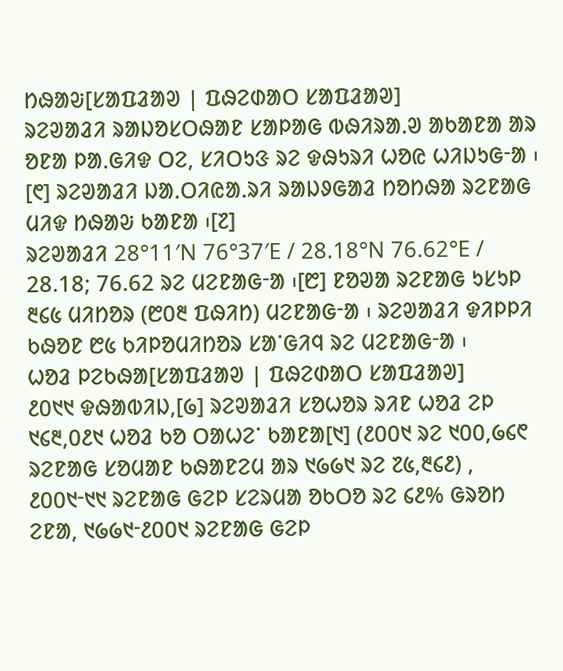ᱴᱷᱟᱶ[ᱥᱟᱯᱲᱟᱣ | ᱯᱷᱮᱰᱟᱛ ᱥᱟᱯᱲᱟᱣ]
ᱨᱮᱣᱟᱲᱤ ᱨᱟᱡᱚᱥᱛᱷᱟᱱ ᱥᱟᱞᱟᱜ ᱵᱷᱤᱨᱟᱹᱣ ᱟᱠᱟᱱᱟ ᱟᱨ ᱚᱱᱟ ᱞᱟᱹᱜᱤᱫ ᱛᱮ, ᱥᱤᱛᱩᱝ ᱨᱮ ᱫᱷᱩᱨᱤ ᱦᱚᱭ ᱦᱤᱡᱩᱜᱼᱟ ᱾ [᱖] ᱨᱮᱣᱟᱲᱤ ᱡᱟᱹᱛᱤᱭᱟᱹᱨᱤ ᱨᱟᱡᱽᱜᱟᱲ ᱴᱚᱴᱷᱟ ᱨᱮᱱᱟᱜ ᱢᱤᱫ ᱴᱷᱟᱶ ᱠᱟᱱᱟ ᱾[᱗]
ᱨᱮᱣᱟᱲᱤ 28°11′N 76°37′E / 28.18°N 76.62°E / 28.18; 76.62 ᱨᱮ ᱢᱮᱱᱟᱜᱼᱟ ᱾[᱘] ᱱᱚᱣᱟ ᱨᱮᱱᱟᱜ ᱩᱥᱩᱞ ᱓᱔᱕ ᱢᱤᱴᱚᱨ (᱘᱐᱓ ᱯᱷᱤᱴ) ᱢᱮᱱᱟᱜᱼᱟ ᱾ ᱨᱮᱣᱟᱲᱤ ᱫᱤᱞᱞᱤ ᱠᱷᱚᱱ ᱘᱕ ᱠᱤᱞᱚᱢᱤᱴᱚᱨ ᱥᱟᱸᱜᱤᱧ ᱨᱮ ᱢᱮᱱᱟᱜᱼᱟ ᱾
ᱦᱚᱲ ᱞᱮᱠᱷᱟ[ᱥᱟᱯᱲᱟᱣ | ᱯᱷᱮᱰᱟᱛ ᱥᱟᱯᱲᱟᱣ]
᱒᱐᱑᱑ ᱫᱷᱟᱵᱤᱡ,[᱙] ᱨᱮᱣᱟᱲᱤ ᱥᱚᱦᱚᱨ ᱨᱤᱱ ᱦᱚᱲ ᱮᱞ ᱑᱔᱓,᱐᱒᱑ ᱦᱚᱲ ᱠᱚ ᱛᱟᱦᱮᱸ ᱠᱟᱱᱟ[᱑] (᱒᱐᱐᱑ ᱨᱮ ᱑᱐᱐,᱙᱔᱖ ᱨᱮᱱᱟᱜ ᱥᱚᱢᱟᱱ ᱠᱷᱟᱱᱮᱢ ᱟᱨ ᱑᱙᱙᱑ ᱨᱮ ᱗᱕,᱓᱔᱒) , ᱒᱐᱐᱑ᱼ᱑᱑ ᱨᱮᱱᱟᱜ ᱜᱮᱞ ᱥᱮᱨᱢᱟ ᱚᱠᱛᱚ ᱨᱮ ᱔᱒% ᱜᱨᱚᱴ ᱮᱱᱟ, ᱑᱙᱙᱑ᱼ᱒᱐᱐᱑ ᱨᱮᱱᱟᱜ ᱜᱮᱞ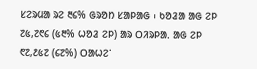ᱥᱮᱨᱢᱟ ᱨᱮ ᱓᱔% ᱜᱨᱚᱴ ᱥᱟᱞᱟᱜ ᱾ ᱠᱚᱲᱟ ᱟᱜ ᱮᱞ ᱗᱕,᱗᱖᱔ (᱕᱓% ᱦᱚᱲ ᱮᱞ) ᱟᱨ ᱛᱤᱨᱞᱟᱹ ᱟᱜ ᱮᱞ ᱖᱗,᱒᱕᱗ (᱔᱗%) ᱛᱟᱦᱮᱸ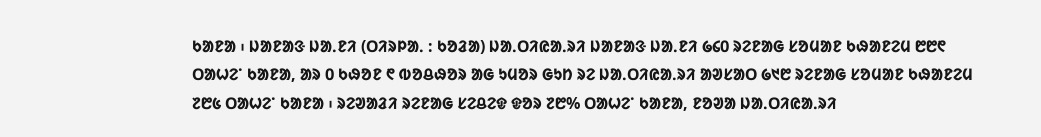ᱠᱟᱱᱟ ᱾ ᱡᱟᱱᱟᱝ ᱡᱟᱹᱱᱤ (ᱛᱤᱨᱞᱟᱹ : ᱠᱚᱲᱟ) ᱡᱟᱹᱛᱤᱭᱟᱹᱨᱤ ᱡᱟᱱᱟᱝ ᱡᱟᱹᱱᱤ ᱙᱔᱐ ᱨᱮᱱᱟᱜ ᱥᱚᱢᱟᱱ ᱠᱷᱟᱱᱮᱢ ᱘᱘᱖ ᱛᱟᱦᱮᱸ ᱠᱟᱱᱟ, ᱟᱨ ᱐ ᱠᱷᱚᱱ ᱖ ᱵᱚᱪᱷᱚᱨ ᱟᱜ ᱩᱢᱚᱨ ᱜᱩᱴ ᱨᱮ ᱡᱟᱹᱛᱤᱭᱟᱹᱨᱤ ᱟᱣᱥᱟᱛ ᱙᱑᱘ ᱨᱮᱱᱟᱜ ᱥᱚᱢᱟᱱ ᱠᱷᱟᱱᱮᱢ ᱗᱘᱕ ᱛᱟᱦᱮᱸ ᱠᱟᱱᱟ ᱾ ᱨᱮᱣᱟᱲᱤ ᱨᱮᱱᱟᱜ ᱥᱮᱪᱮᱫ ᱫᱚᱨ ᱗᱘% ᱛᱟᱦᱮᱸ ᱠᱟᱱᱟ, ᱱᱚᱣᱟ ᱡᱟᱹᱛᱤᱭᱟᱹᱨᱤ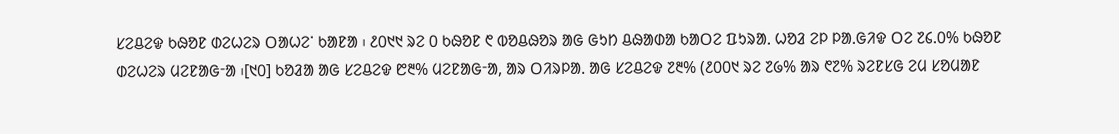ᱥᱮᱪᱮᱫ ᱠᱷᱚᱱ ᱰᱮᱦᱮᱨ ᱛᱟᱦᱮᱸ ᱠᱟᱱᱟ ᱾ ᱒᱐᱑᱑ ᱨᱮ ᱐ ᱠᱷᱚᱱ ᱖ ᱵᱚᱪᱷᱚᱨ ᱟᱜ ᱜᱩᱴ ᱪᱷᱟᱰᱟ ᱠᱟᱛᱮ ᱯᱩᱨᱟᱹ ᱦᱚᱲ ᱮᱞ ᱞᱟᱹᱜᱤᱫ ᱛᱮ ᱗᱔.᱐% ᱠᱷᱚᱱ ᱰᱮᱦᱮᱨ ᱢᱮᱱᱟᱜᱼᱟ ᱾[᱑᱐] ᱠᱚᱲᱟ ᱟᱜ ᱥᱮᱪᱮᱫ ᱘᱓% ᱢᱮᱱᱟᱜᱼᱟ, ᱟᱨ ᱛᱤᱨᱞᱟᱹ ᱟᱜ ᱥᱮᱪᱮᱫ ᱗᱓% (᱒᱐᱐᱑ ᱨᱮ ᱗᱙% ᱟᱨ ᱖᱗% ᱨᱮᱱᱥᱜ ᱮᱢ ᱥᱚᱢᱟᱱ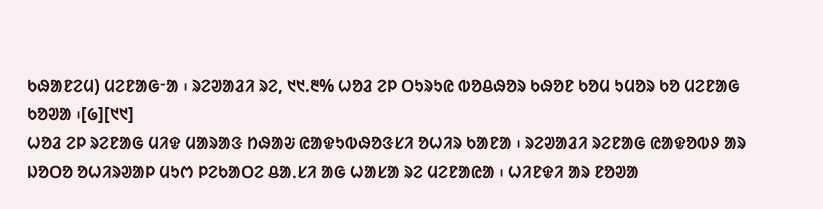ᱠᱷᱟᱱᱮᱢ) ᱢᱮᱱᱟᱜᱼᱟ ᱾ ᱨᱮᱣᱟᱲᱤ ᱨᱮ, ᱑᱑.᱓% ᱦᱚᱲ ᱮᱞ ᱛᱩᱨᱩᱭ ᱵᱚᱪᱷᱚᱨ ᱠᱷᱚᱱ ᱠᱚᱢ ᱩᱢᱚᱨ ᱠᱚ ᱢᱮᱱᱟᱜ ᱠᱚᱣᱟ ᱾[᱙][᱑᱑]
ᱦᱚᱲ ᱮᱞ ᱨᱮᱱᱟᱜ ᱢᱤᱫ ᱢᱟᱨᱟᱝ ᱴᱷᱟᱶ ᱭᱟᱫᱩᱵᱷᱚᱝᱥᱤ ᱚᱦᱤᱨ ᱠᱟᱱᱟ ᱾ ᱨᱮᱣᱟᱲᱤ ᱨᱮᱱᱟᱜ ᱭᱟᱫᱚᱵᱽ ᱟᱨ ᱡᱚᱛᱚ ᱚᱦᱤᱨᱣᱟᱞ ᱢᱩᱬ ᱞᱮᱠᱟᱛᱮ ᱪᱟᱹᱥᱤ ᱟᱜ ᱦᱟᱥᱟ ᱨᱮ ᱢᱮᱱᱟᱭᱟ ᱾ ᱦᱤᱱᱫᱤ ᱟᱨ ᱱᱚᱣᱟ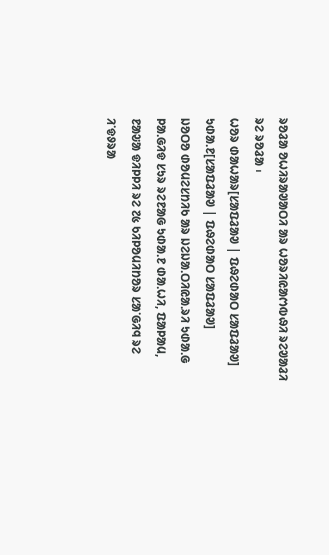ᱨᱚᱲᱟ ᱚᱦᱤᱨᱟᱣᱟᱛᱤ ᱟᱨ ᱦᱚᱨᱤᱭᱟᱬᱵᱷᱤ ᱨᱮᱣᱟᱲᱤ ᱨᱮ ᱨᱚᱲᱟ ᱾
ᱦᱚᱨ ᱰᱟᱦᱟᱨ[ᱥᱟᱯᱲᱟᱣ | ᱯᱷᱮᱰᱟᱛ ᱥᱟᱯᱲᱟᱣ]
ᱩᱰᱟᱹᱱ[ᱥᱟᱯᱲᱟᱣ | ᱯᱷᱮᱰᱟᱛ ᱥᱟᱯᱲᱟᱣ]
ᱡᱚᱛᱚ ᱰᱚᱢᱮᱥᱴᱤᱠ ᱟᱨ ᱡᱮᱡᱟᱹᱛᱤᱭᱟᱹᱨᱤ ᱩᱰᱟᱹᱜ ᱞᱟᱹᱜᱤᱫ ᱥᱩᱨ ᱨᱮᱱᱟᱜ ᱩᱰᱟᱹᱱ ᱰᱟᱹᱦᱤ, ᱯᱟᱞᱟᱢ, ᱱᱟᱶᱟ ᱫᱤᱞᱞᱤ ᱨᱮ ᱗᱕ ᱠᱤᱞᱚᱢᱤᱴᱚᱨ ᱥᱟᱸᱜᱤᱧ ᱨᱮ ᱤᱸᱫᱽᱨᱟ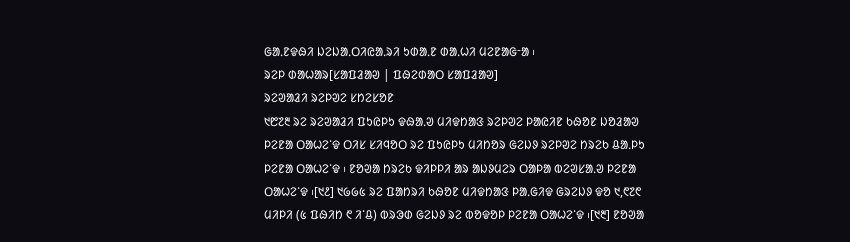ᱜᱟᱹᱱᱫᱷᱤ ᱡᱮᱡᱟᱹᱛᱤᱭᱟᱹᱨᱤ ᱩᱰᱟᱹᱱ ᱰᱟᱹᱦᱤ ᱢᱮᱱᱟᱜᱼᱟ ᱾
ᱨᱮᱞ ᱰᱟᱦᱟᱨ[ᱥᱟᱯᱲᱟᱣ | ᱯᱷᱮᱰᱟᱛ ᱥᱟᱯᱲᱟᱣ]
ᱨᱮᱣᱟᱲᱤ ᱨᱮᱞᱣᱮ ᱥᱴᱮᱥᱚᱱ
᱑᱘᱗᱓ ᱨᱮ ᱨᱮᱣᱟᱲᱤ ᱯᱩᱭᱞᱩ ᱫᱷᱟᱹᱣ ᱢᱤᱫᱴᱟᱝ ᱨᱮᱞᱣᱮ ᱞᱟᱭᱤᱱ ᱠᱷᱚᱱ ᱡᱚᱲᱟᱣ ᱞᱮᱱᱟ ᱛᱟᱦᱮᱸᱫ ᱛᱤᱥ ᱥᱤᱧᱚᱛ ᱨᱮ ᱯᱩᱭᱞᱩ ᱢᱤᱴᱚᱨ ᱜᱮᱡᱽ ᱨᱮᱞᱣᱮ ᱴᱨᱮᱠ ᱪᱟᱹᱞᱩ ᱞᱮᱱᱟ ᱛᱟᱦᱮᱸᱫ ᱾ ᱱᱚᱣᱟ ᱴᱨᱮᱠ ᱫᱤᱞᱞᱤ ᱟᱨ ᱟᱡᱽᱢᱮᱨ ᱛᱟᱞᱟ ᱵᱮᱣᱥᱟᱹᱣ ᱞᱮᱱᱟ ᱛᱟᱦᱮᱸᱫ ᱾[᱑᱒] ᱑᱙᱙᱕ ᱨᱮ ᱯᱟᱴᱨᱤ ᱠᱷᱚᱱ ᱢᱤᱫᱴᱟᱝ ᱞᱟᱹᱜᱤᱫ ᱜᱨᱮᱡᱽ ᱫᱚ ᱑,᱖᱗᱖ ᱢᱤᱞᱤ (᱕ ᱯᱷᱤᱴ ᱖ ᱤᱸᱪ) ᱵᱨᱳᱰ ᱜᱮᱡᱽ ᱨᱮ ᱵᱚᱫᱚᱞ ᱞᱮᱱᱟ ᱛᱟᱦᱮᱸᱫ ᱾[᱑᱓] ᱱᱚᱣᱟ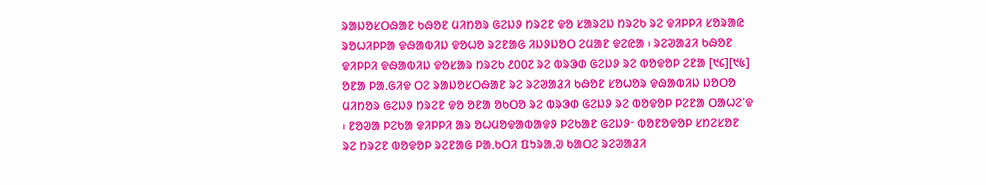ᱨᱟᱡᱚᱥᱛᱷᱟᱱ ᱠᱷᱚᱱ ᱢᱤᱴᱚᱨ ᱜᱮᱡᱽ ᱴᱨᱮᱱ ᱫᱚ ᱥᱟᱨᱮᱡ ᱴᱨᱮᱠ ᱨᱮ ᱫᱤᱞᱞᱤ ᱥᱚᱨᱟᱭ ᱨᱚᱦᱤᱞᱞᱟ ᱫᱷᱟᱵᱤᱡ ᱫᱚᱦᱚ ᱨᱮᱱᱟᱜ ᱤᱡᱽᱡᱚᱛ ᱮᱢᱟᱱ ᱫᱮᱭᱟ ᱾ ᱨᱮᱣᱟᱲᱤ ᱠᱷᱚᱱ ᱫᱤᱞᱞᱤ ᱫᱷᱟᱵᱤᱡ ᱫᱚᱥᱟᱨ ᱴᱨᱮᱠ ᱒᱐᱐᱗ ᱨᱮ ᱵᱨᱳᱰ ᱜᱮᱡᱽ ᱨᱮ ᱵᱚᱫᱚᱞ ᱮᱱᱟ [᱑᱔][᱑᱕] ᱚᱱᱟ ᱞᱟᱹᱜᱤᱫ ᱛᱮ ᱨᱟᱡᱚᱥᱛᱷᱟᱱ ᱨᱮ ᱨᱮᱣᱟᱲᱤ ᱠᱷᱚᱱ ᱥᱚᱦᱚᱨ ᱫᱷᱟᱵᱤᱡ ᱡᱚᱛᱚ ᱢᱤᱴᱚᱨ ᱜᱮᱡᱽ ᱴᱨᱮᱱ ᱫᱚ ᱚᱱᱟ ᱚᱠᱛᱚ ᱨᱮ ᱵᱨᱳᱰ ᱜᱮᱡᱽ ᱨᱮ ᱵᱚᱫᱚᱞ ᱞᱮᱱᱟ ᱛᱟᱦᱮᱸᱫ ᱾ ᱱᱚᱣᱟ ᱞᱮᱠᱟ ᱫᱤᱞᱞᱤ ᱟᱨ ᱚᱦᱢᱚᱫᱟᱵᱟᱫᱽ ᱞᱮᱠᱟᱱ ᱜᱮᱡᱽᱼ ᱵᱚᱱᱚᱫᱚᱞ ᱥᱴᱮᱥᱚᱱ ᱨᱮ ᱴᱨᱮᱱ ᱵᱚᱫᱚᱞ ᱨᱮᱱᱟᱜ ᱞᱟᱹᱠᱛᱤ ᱯᱩᱨᱟᱹᱣ ᱠᱟᱛᱮ ᱨᱮᱣᱟᱲᱤ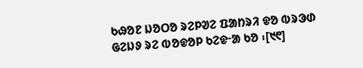ᱠᱷᱚᱱ ᱡᱚᱛᱚ ᱨᱮᱞᱣᱮ ᱯᱟᱴᱨᱤ ᱫᱚ ᱵᱨᱳᱰ ᱜᱮᱡᱽ ᱨᱮ ᱵᱚᱫᱚᱞ ᱠᱮᱫᱼᱟ ᱠᱚ ᱾[᱑᱖]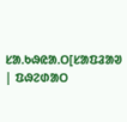ᱥᱟᱹᱠᱷᱭᱟᱹᱛ[ᱥᱟᱯᱲᱟᱣ | ᱯᱷᱮᱰᱟᱛ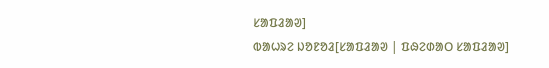ᱥᱟᱯᱲᱟᱣ]
ᱵᱟᱦᱨᱮ ᱡᱚᱱᱚᱲ[ᱥᱟᱯᱲᱟᱣ | ᱯᱷᱮᱰᱟᱛ ᱥᱟᱯᱲᱟᱣ]